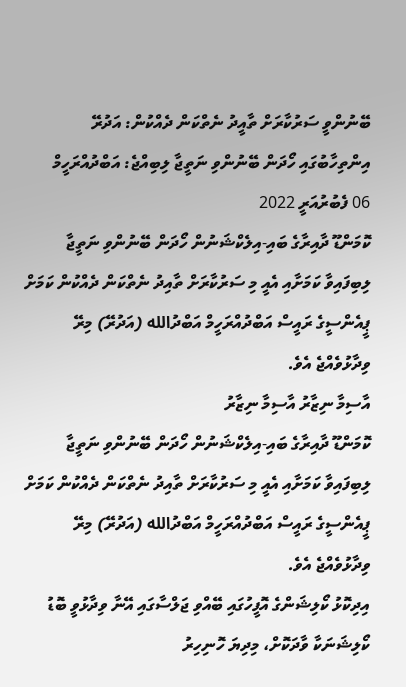ބޭނުންވީ ސަރުކާރަށް ތާއީދު ނެތްކަން ދެއްކުން: އަދުރޭ
އިންތިހާބުގައި ހޯދަން ބޭނުންވި ނަތީޖާ ލިބިއްޖެ: އަބްދުއްރަހީމް
06 ފެބުރުއަރީ 2022
ކޮމަންޑޫ ދާއިރާގެ ބައި-އިލެކްޝަނުން ހޯދަން ބޭނުންވި ނަތީޖާ ލިބިފައިވާ ކަމަށާއި އެއީ މި ސަރުކާރަށް ތާއިދު ނެތްކަން ދެއްކުން ކަމަށް ޕީއެންސީގެ ރައީސް އަބްދުއްރަހީމް އަބްދުالله (އަދުރޭ) މިރޭ ވިދާޅުވެއްޖެ އެވެ.
އާސިމާ ނިޒާރު އާސިމާ ނިޒާރު
ކޮމަންޑޫ ދާއިރާގެ ބައި-އިލެކްޝަނުން ހޯދަން ބޭނުންވި ނަތީޖާ ލިބިފައިވާ ކަމަށާއި އެއީ މި ސަރުކާރަށް ތާއިދު ނެތްކަން ދެއްކުން ކަމަށް ޕީއެންސީގެ ރައީސް އަބްދުއްރަހީމް އަބްދުالله (އަދުރޭ) މިރޭ ވިދާޅުވެއްޖެ އެވެ.
އިދިކޮޅު ކޯލިޝަންގެ އޮފީހުގައި ބޭއްވި ޖަލްސާގައި އޭނާ ވިދާޅުވީ ބޮޑު ކޯލިޝަނަކާ ވާދަކޮށް، މިދިޔަ ހޮނިހިރު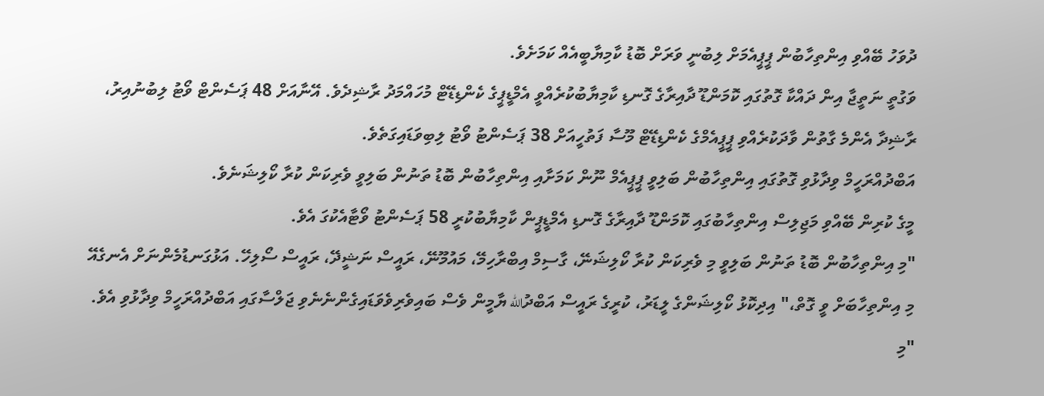ދުވަހު ބޭއްވި އިންތިހާބުން ޕީޕީއެމަށް ލިބުނީ ވަރަށް ބޮޑު ކާމިޔާބީއެއް ކަމަށެވެ.
ވަގުތީ ނަތީޖާ އިން ދައްކާ ގޮތުގައި ކޮމަންޑޫ ދާއިރާގެ ގޮނޑި ކާމިޔާބުކުރެއްވީ އެމްޑީޕީގެ ކެންޑިޑޭޓް މުހައްމަދު ރާޝިދެވެ. އޭނާއަށް 48 ޕަސެންޓް ވޯޓު ލިބުނުއިރު، ރާޝިދާ އެންމެ ގާތުން ވާދަކުރެއްވި ޕީޕީއެމްގެ ކެންޑިޑޭޓް މޫސާ ފަތުހީއަށް 38 ޕަސެންޓު ވޯޓު ލިބިވަޑައިގަތެވެ.
އަބްދުއްރަހީމް ވިދާޅުވި ގޮތުގައި އިންތިހާބުން ބަލިވީ ޕީޕީއެމް ނޫން ކަމަށާއި އިންތިހާބުން ބޮޑު ތަނުން ބަލިވީ ވެރިކަން ކުރާ ކޯލިޝަނެވެ.
މީގެ ކުރިން ބޭއްވި މަޖިލިސް އިންތިހާބުގައި ކޮމަންޑޫ ދާއިރާގެ ގޮނޑި އެމްޑީޕީން ކާމިޔާބުކުރީ 58 ޕަސެންޓު ވޯޓާއެކުގަ އެވެ.
"މި އިންތިހާބުން ބޮޑު ތަނުން ބަލިވީ މި ވެރިކަން ކުރާ ކޯލިޝަނޭ، ގާސިމް އިބްރާހިމޭ، މައުމޫނޭ، ރައީސް ނަޝީދޭ، ރައީސް ސޯލިހޭ. އަޅުގަނޑުމެންނަށް އެނގެއޭ މި އިންތިހާބަށް ވީ ގޮތް،" އިދިކޮޅު ކޯލިޝަންގެ ލީޑަރު، ކުރީގެ ރައީސް އަބްދުالله ޔާމީން ވެސް ބައިވެރިވެވަޑައިގެންނެނެވި ޖަލްސާގައި އަބްދުއްރަހީމް ވިދާޅުވި އެވެ.
"މި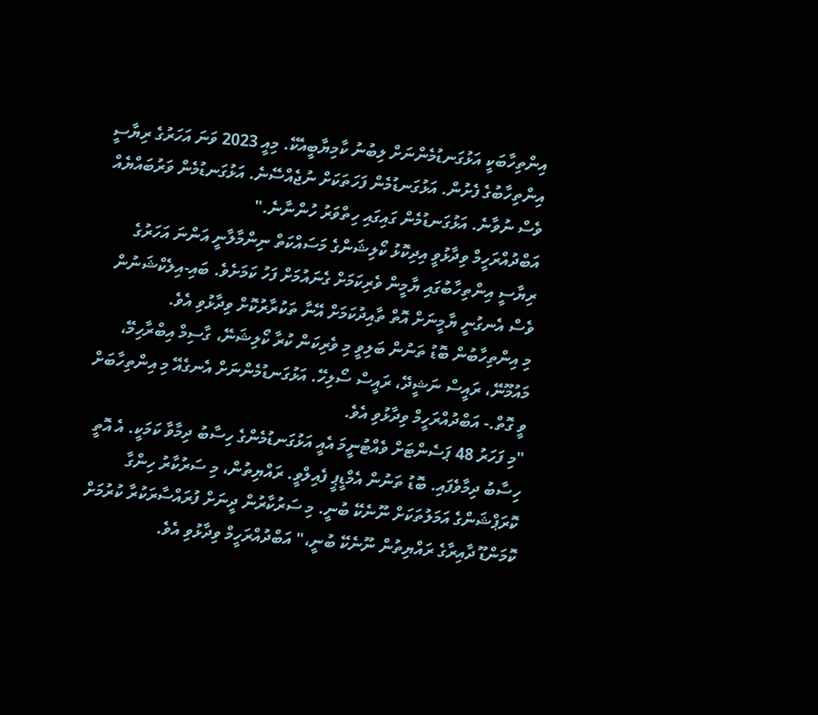އިންތިހާބަކީ އަޅުގަނޑުމެންނަށް ލިބުނު ކާމިޔާބީއެކޭ. މިއީ 2023 ވަނަ އަހަރުގެ ރިޔާސީ އިންތިހާބުގެ ފެށުން. އަޅުގަނޑުމެން ފަހަތަކަށް ނުޖެއްސޭނެ. އަޅުގަނޑުމެން ވަރުބައްޔެއް ވެސް ނުވާނެ. އަޅުގަނޑުމެން ގައިގައި ހިތްވަރު ހުންނާނެ."
އަބްދުއްރަހީމް ވިދާޅުވީ އިދިކޮޅު ކޯލިޝަންގެ މަސައްކަތް ނިންމާލާނީ އަންނަ އަހަރުގެ ރިޔާސީ އިންތިހާބުގައި ޔާމީން ވެރިކަމަށް ގެނައުމަށް ފަހު ކަމަށެވެ. ބައި-އިލެކްޝަނުން ވެސް އެނގުނީ ޔާމީނަށް އޮތް ތާއިދުކަމަށް އޭނާ ތަކުރާރުކޮށް ވިދާޅުވި އެވެ.
މި އިންތިހާބުން ބޮޑު ތަނުން ބަލިވީ މި ވެރިކަން ކުރާ ކޯލިޝަނޭ، ގާސިމް އިބްރާހިމޭ، މައުމޫނޭ، ރައީސް ނަޝީދޭ، ރައީސް ސޯލިހޭ. އަޅުގަނޑުމެންނަށް އެނގެއޭ މި އިންތިހާބަށް ވީ ގޮތް.- އަބްދުއްރަހީމް ވިދާޅުވި އެވެ.
"މި ފަހަރު 48 ޕަސެންޓަށް ވެއްޓުނީމަ އެއީ އަޅުގަނޑުމެންގެ ހިސާބު ދިމާވާ ކަމަކީ. އެ އޮތީ ހިސާބު ދިމާވެފައި. ބޮޑު ތަނުން އެމްޑީޕީ ފެއިލްވީ. ރައްޔިތުން، މި ސަރުކާރު ހިންގާ ކޮރަޕްޝަންގެ އަމަލުތަކަށް ނޫނެކޭ ބުނީ. މި ސަރުކާރުން ދީނަށް ފުރައްސާރަކުރާ ކުރުމަށް ކޮމަންޑޫ ދާއިރާގެ ރައްޔިތުން ނޫނެކޭ ބުނީ،" އަބްދުއްރަހީމް ވިދާޅުވި އެވެ.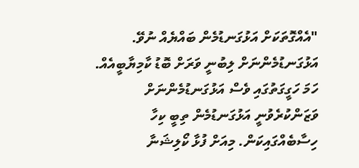"އެއްގޮތަކަށް އަޅުގަނޑުމެން ބައްޔެއް ނުވޭ. އަޅުގަނޑުމެންނަށް ލިބުނީ ވަރަށް ބޮޑު ކާމިޔާބީއެއް. ހަމަ ހަގީގަތުގައި ވެސް އަޅުގަނޑުމެންނަށް ވަޒަންކުރެވުނީ އަޅުގަނޑުމެން ތިބީ ކިހާ ހިސާބެއްގައިކަން. މިއަށް ފުޅާ ކޯލިޝަނާ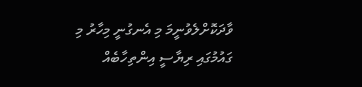ވާދަކޮށްލެވުނީމަ މި އެނގުނީ މިހާރު މި ގައުމުގައި ރިޔާސީ އިންތިހާބެއް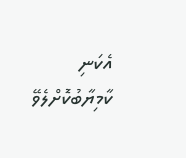އެކަނި ކާމިޔާބުކޮށްލެވޭ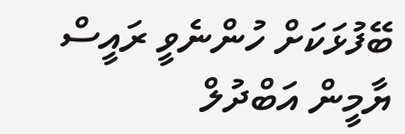ބޭފުޅަކަށް ހުންނެވީ ރައީސް ޔާމީން އަބްދުލް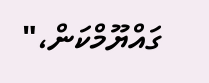ގައްޔޫމްކަން،"